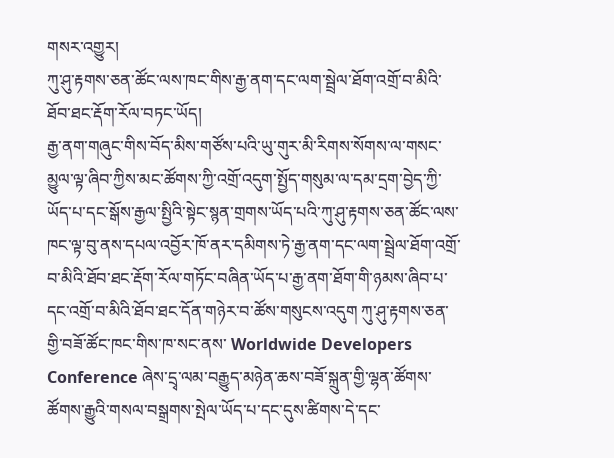གསར་འགྱུར།
ཀུ་ཤུ་རྟགས་ཅན་ཚོང་ལས་ཁང་གིས་རྒྱ་ནག་དང་ལག་སྦྲེལ་ཐོག་འགྲོ་བ་མིའི་ཐོབ་ཐང་རྡོག་རོལ་བཏང་ཡོད།
རྒྱ་ནག་གཞུང་གིས་བོད་མིས་གཙོས་པའི་ཡུ་གུར་མི་རིགས་སོགས་ལ་གསང་མྱུལ་ལྟ་ཞིབ་ཀྱིས་མང་ཚོགས་ཀྱི་འགྲོ་འདུག་སྤྱོད་གསུམ་ལ་དམ་དྲག་བྱེད་ཀྱི་ཡོད་པ་དང་སྒོས་རྒྱལ་སྤྱིའི་སྟེང་སྙན་གྲགས་ཡོད་པའི་ཀུ་ཤུ་རྟགས་ཅན་ཚོང་ལས་ཁང་ལྟ་བུ་ནས་དཔལ་འབྱོར་ཁོ་ནར་དམིགས་ཏེ་རྒྱ་ནག་དང་ལག་སྦྲེལ་ཐོག་འགྲོ་བ་མིའི་ཐོབ་ཐང་རྡོག་རོལ་གཏོང་བཞིན་ཡོད་པ་རྒྱ་ནག་ཐོག་གི་ཉམས་ཞིབ་པ་དང་འགྲོ་བ་མིའི་ཐོབ་ཐང་དོན་གཉེར་བ་ཚོས་གསུངས་འདུག ཀུ་ཤུ་རྟགས་ཅན་གྱི་བཟོ་ཚོང་ཁང་གིས་ཁ་སང་ནས་ Worldwide Developers Conference ཞེས་དྲྭ་ལམ་བརྒྱུད་མཉེན་ཆས་བཟོ་སྐྲུན་གྱི་ལྷན་ཚོགས་ཚོགས་རྒྱུའི་གསལ་བསྒྲགས་སྤེལ་ཡོད་པ་དང་དུས་ཚིགས་དེ་དང་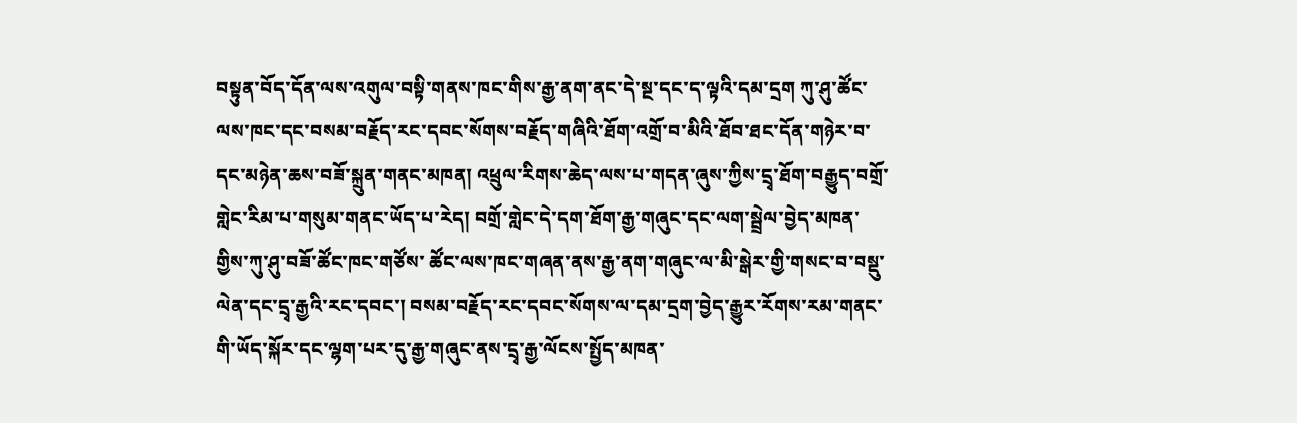བསྟུན་བོད་དོན་ལས་འགུལ་བསྟི་གནས་ཁང་གིས་རྒྱ་ནག་ནང་དེ་སྔ་དང་ད་ལྟའི་དམ་དྲག ཀུ་ཤུ་ཚོང་ལས་ཁང་དང་བསམ་བརྗོད་རང་དབང་སོགས་བརྗོད་གཞིའི་ཐོག་འགྲོ་བ་མིའི་ཐོབ་ཐང་དོན་གཉེར་བ་དང་མཉེན་ཆས་བཟོ་སྐྲུན་གནང་མཁན། འཕྲུལ་རིགས་ཆེད་ལས་པ་གདན་ཞུས་ཀྱིས་དྲྭ་ཐོག་བརྒྱུད་བགྲོ་གླེང་རིམ་པ་གསུམ་གནང་ཡོད་པ་རེད། བགྲོ་གླེང་དེ་དག་ཐོག་རྒྱ་གཞུང་དང་ལག་སྦྲེལ་བྱེད་མཁན་གྱིས་ཀུ་ཤུ་བཟོ་ཚོང་ཁང་གཙོས་ ཚོང་ལས་ཁང་གཞན་ནས་རྒྱ་ནག་གཞུང་ལ་མི་སྒེར་གྱི་གསང་བ་བསྡུ་ལེན་དང་དྲྭ་རྒྱའི་རང་དབང་། བསམ་བརྗོད་རང་དབང་སོགས་ལ་དམ་དྲག་བྱེད་རྒྱུར་རོགས་རམ་གནང་གི་ཡོད་སྐོར་དང་ལྷག་པར་དུ་རྒྱ་གཞུང་ནས་དྲྭ་རྒྱ་ལོངས་སྤྱོད་མཁན་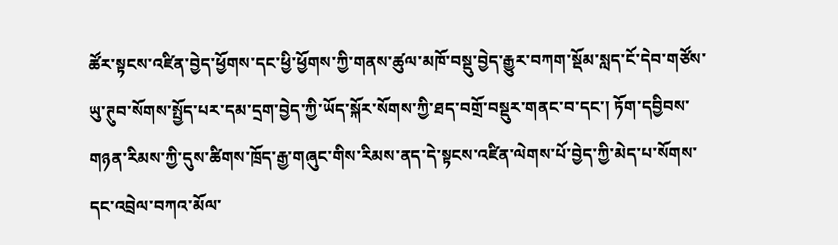ཚོར་སྟངས་འཛིན་བྱེད་ཕྱོགས་དང་ཕྱི་ཕྱོགས་ཀྱི་གནས་ཚུལ་མཁོ་བསྡུ་བྱེད་རྒྱུར་བཀག་སྡོམ་སླད་ངོ་དེབ་གཙོས་ཡུ་ཊུབ་སོགས་སྤྱོད་པར་དམ་དྲག་བྱེད་ཀྱི་ཡོད་སྐོར་སོགས་ཀྱི་ཐད་བགྲོ་བསྡུར་གནང་བ་དང་། ཏོག་དབྱིབས་གཉན་རིམས་ཀྱི་དུས་ཚིགས་ཁྲོད་རྒྱ་གཞུང་གིས་རིམས་ནད་དེ་སྟངས་འཛིན་ལེགས་པོ་བྱེད་ཀྱི་མེད་པ་སོགས་དང་འབྲེལ་བཀའ་མོལ་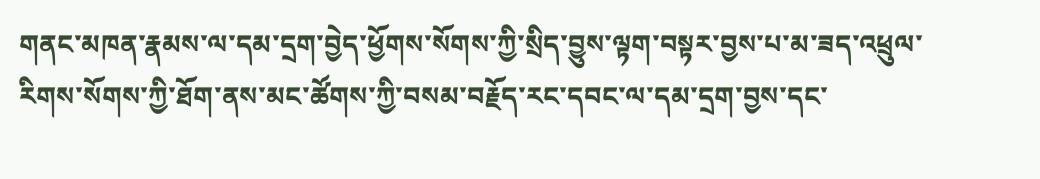གནང་མཁན་རྣམས་ལ་དམ་དྲག་བྱེད་ཕྱོགས་སོགས་ཀྱི་སྲིད་བྱུས་ལྟག་བསྟར་བྱས་པ་མ་ཟད་འཕྲུལ་རིགས་སོགས་ཀྱི་ཐོག་ནས་མང་ཚོགས་ཀྱི་བསམ་བརྗོད་རང་དབང་ལ་དམ་དྲག་བྱས་དང་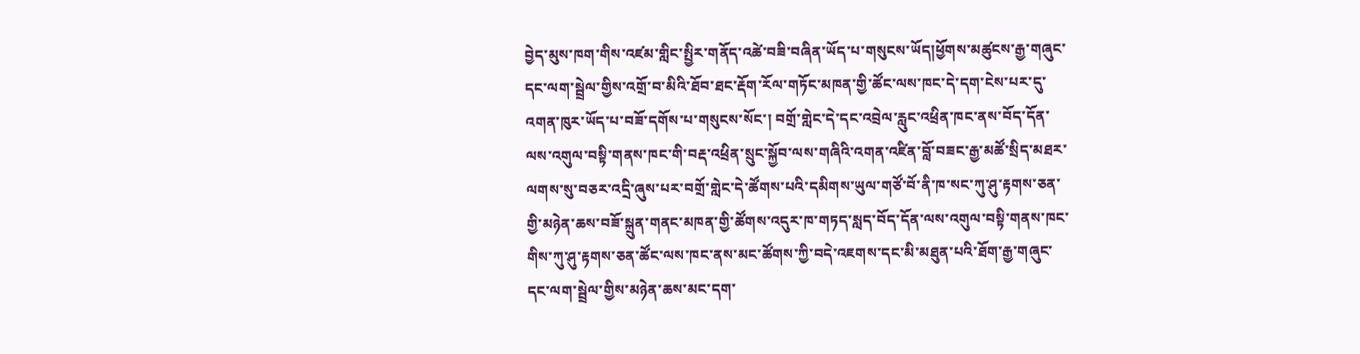བྱེད་མུས་ཁག་གིས་འཛམ་གླིང་སྤྱིར་གནོད་འཚེ་བཟི་བཞིན་ཡོད་པ་གསུངས་ཡོད།ཕྱོགས་མཚུངས་རྒྱ་གཞུང་དང་ལག་སྦྲེལ་གྱིས་འགྲོ་བ་མིའི་ཐོབ་ཐང་རྡོག་རོལ་གཏོང་མཁན་གྱི་ཚོང་ལས་ཁང་དེ་དག་ངེས་པར་དུ་འགན་ཁུར་ཡོད་པ་བཟོ་དགོས་པ་གསུངས་སོང་། བགྲོ་གླེང་དེ་དང་འབྲེལ་རླུང་འཕྲིན་ཁང་ནས་བོད་དོན་ལས་འགུལ་བསྟི་གནས་ཁང་གི་བརྡ་འཕྲིན་སྲུང་སྐྱོབ་ལས་གཞིའི་འགན་འཛིན་བློ་བཟང་རྒྱ་མཚོ་སྲིད་མཐར་ལགས་སུ་བཅར་འདྲི་ཞུས་པར་བགྲོ་གླེང་དེ་ཚོགས་པའི་དམིགས་ཡུལ་གཙོ་བོ་ནི་ཁ་སང་ཀུ་ཤུ་རྟགས་ཅན་གྱི་མཉེན་ཆས་བཟོ་སྐྲུན་གནང་མཁན་གྱི་ཚོགས་འདུར་ཁ་གཏད་སླད་བོད་དོན་ལས་འགུལ་བསྟི་གནས་ཁང་གིས་ཀུ་ཤུ་རྟགས་ཅན་ཚོང་ལས་ཁང་ནས་མང་ཚོགས་ཀྱི་བདེ་འཇགས་དང་མི་མཐུན་པའི་ཐོག་རྒྱ་གཞུང་དང་ལག་སྦྲེལ་གྱིས་མཉེན་ཆས་མང་དག་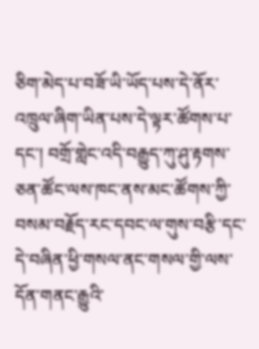ཅིག་མེད་པ་བཟོ་ཡི་ཡོད་པས་དེ་ནོར་འཁྲུལ་ཞིག་ཡིན་པས་དེ་ལྟར་ཚོགས་པ་དང་། བགྲོ་གླེང་འདི་བརྒྱུད་ཀུ་ཤུ་རྟགས་ཅན་ཚོང་ལས་ཁང་ནས་མང་ཚོགས་ཀྱི་བསམ་བརྗོད་རང་དབང་ལ་གུས་བརྩི་དང་དེ་བཞིན་ཕྱི་གསལ་ནང་གསལ་གྱི་ལས་དོན་གནང་རྒྱུའི་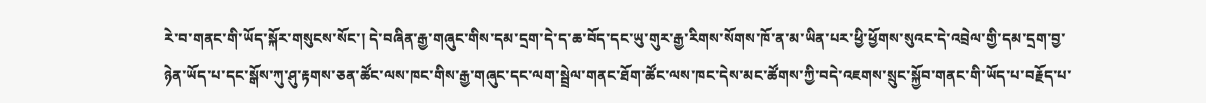རེ་བ་གནང་གི་ཡོད་སྐོར་གསུངས་སོང་། དེ་བཞིན་རྒྱ་གཞུང་གིས་དམ་དྲག་དེ་ད་ཆ་བོད་དང་ཡུ་གུར་རྒྱ་རིགས་སོགས་ཁོ་ན་མ་ཡིན་པར་ཕྱི་ཕྱོགས་སུའང་དེ་འབྲེལ་གྱི་དམ་དྲག་བྱ་ཉེན་ཡོད་པ་དང་སྒོས་ཀུ་ཤུ་རྟགས་ཅན་ཚོང་ལས་ཁང་གིས་རྒྱ་གཞུང་དང་ལག་སྦྲེལ་གནང་ཐོག་ཚོང་ལས་ཁང་དེས་མང་ཚོགས་ཀྱི་བདེ་འཇགས་སྲུང་སྐྱོབ་གནང་གི་ཡོད་པ་བརྗོད་པ་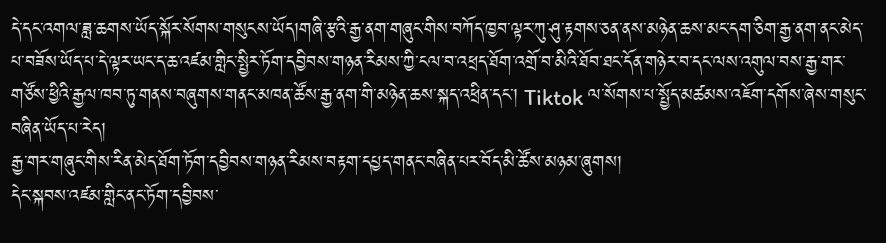དེ་དང་འགལ་ཟླ་ཆགས་ཡོད་སྐོར་སོགས་གསུངས་ཡོད།གཞི་རྩའི་རྒྱ་ནག་གཞུང་གིས་བཀོད་ཁྱབ་ལྟར་ཀུ་ཤུ་རྟགས་ཅན་ནས་མཉེན་ཆས་མང་དག་ཅིག་རྒྱ་ནག་ནང་མེད་པ་བཟོས་ཡོད་པ་དེ་ལྟར་ཡང་ད་ཆ་འཛམ་གླིང་སྤྱིར་ཏོག་དབྱིབས་གཉན་རིམས་ཀྱི་ངལ་བ་འཕྲད་ཐོག་འགྲོ་བ་མིའི་ཐོབ་ཐང་དོན་གཉེར་བ་དང་ལས་འགུལ་བས་རྒྱ་གར་གཙོས་ཕྱིའི་རྒྱལ་ཁབ་ཏུ་གནས་བཞུགས་གནང་མཁན་ཚོས་རྒྱ་ནག་གི་མཉེན་ཆས་སྐད་འཕྲིན་དང་། Tiktok ལ་སོགས་པ་སྤྱོད་མཚམས་འཇོག་དགོས་ཞེས་གསུང་བཞིན་ཡོད་པ་རེད།
རྒྱ་གར་གཞུང་གིས་རིན་མེད་ཐོག་ཏོག་དབྱིབས་གཉན་རིམས་བརྟག་དཔྱད་གནང་བཞིན་པར་བོད་མི་ཚོས་མཉམ་ཞུགས།
དེང་སྐབས་འཛམ་གླིང་ནང་ཏོག་དབྱིབས་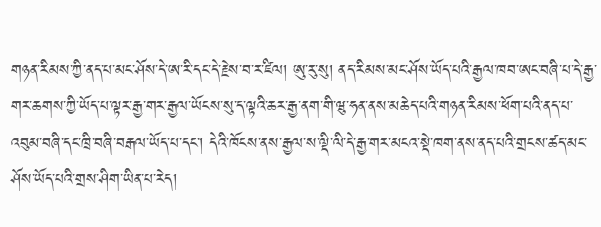གཉན་རིམས་ཀྱི་ནད་པ་མང་ཤོས་དེ་ཨ་རི་དང་དེ་རྗེས་བ་ར་ཛིལ། ཨུ་རུ་སུ། ནད་རིམས་མང་ཤོས་ཡོད་པའི་རྒྱལ་ཁབ་ཨང་བཞི་པ་དེ་རྒྱ་གར་ཆགས་ཀྱི་ཡོད་པ་ལྟར་རྒྱ་གར་རྒྱལ་ཡོངས་སུ་ད་ལྟའི་ཆར་རྒྱ་ནག་གི་ཝུ་ཧན་ནས་མཆེད་པའི་གཉན་རིམས་ཕོག་པའི་ནད་པ་འབུམ་བཞི་དང་ཁྲི་བཞི་བརྒལ་ཡོད་པ་དང་། དེའི་ཁོངས་ནས་རྒྱལ་ས་ལྡི་ལི་དེ་རྒྱ་གར་མངའ་སྡེ་ཁག་ནས་ནད་པའི་གྲངས་ཚད་མང་ཤོས་ཡོད་པའི་གྲས་ཤིག་ཡིན་པ་རེད།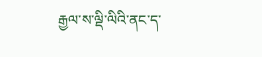རྒྱལ་ས་ལྡི་ལིའི་ནང་ད་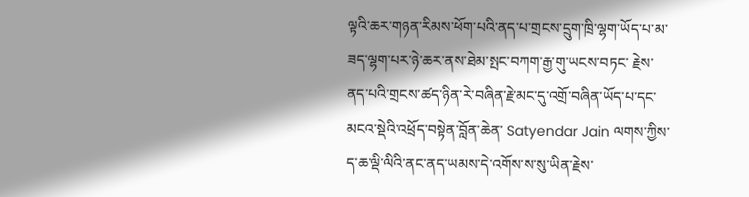ལྟའི་ཆར་གཉན་རིམས་ཕོག་པའི་ནད་པ་གྲངས་དྲུག་ཁྲི་ལྷག་ཡོད་པ་མ་ཟད་ལྷག་པར་ཉེ་ཆར་ནས་ཐེམ་སྤང་བཀག་རྒྱ་གུ་ཡངས་བཏང་ རྗེས་ནད་པའི་གྲངས་ཚད་ཉིན་རེ་བཞིན་རྗེ་མང་དུ་འགྲོ་བཞིན་ཡོད་པ་དང་མངའ་སྡེའི་འཕྲོད་བསྟེན་བློན་ཆེན་ Satyendar Jain ལགས་ཀྱིས་ད་ཆ་ལྡི་ལིའི་ནང་ནད་ཡམས་དེ་འགོས་ས་སུ་ཡིན་རྗེས་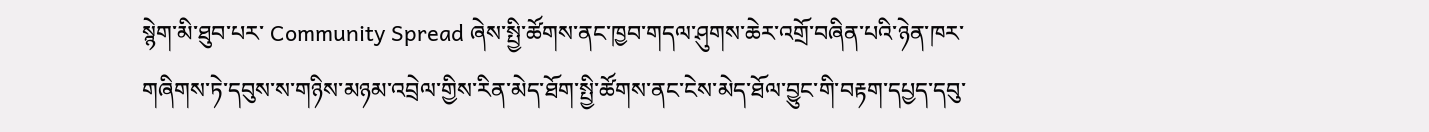སྙེག་མི་ཐུབ་པར་ Community Spread ཞེས་སྤྱི་ཚོགས་ནང་ཁྱབ་གདལ་ཤུགས་ཆེར་འགྲོ་བཞིན་པའི་ཉེན་ཁར་གཞིགས་ཏེ་དབུས་ས་གཉིས་མཉམ་འབྲེལ་གྱིས་རིན་མེད་ཐོག་སྤྱི་ཚོགས་ནང་ངེས་མེད་ཐོལ་བྱུང་གི་བརྟག་དཔྱད་དབུ་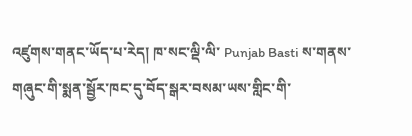འཛུགས་གནང་ཡོད་པ་རེད། ཁ་སང་ལྡི་ལི་ Punjab Basti ས་གནས་གཞུང་གི་སྨན་སྦྱོར་ཁང་དུ་བོད་སྒར་བསམ་ཡས་གླིང་གི་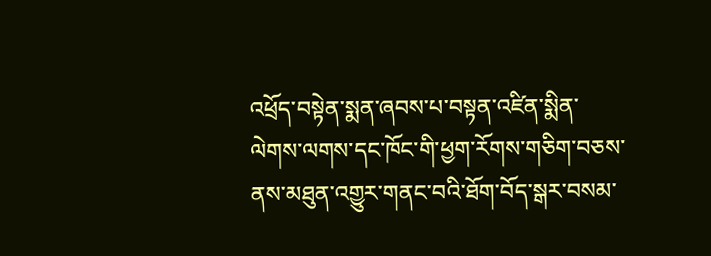འཕྲོད་བསྟེན་སྨན་ཞབས་པ་བསྟན་འཛིན་སྨིན་ལེགས་ལགས་དང་ཁོང་གི་ཕྱག་རོགས་གཅིག་བཅས་ནས་མཐུན་འགྱུར་གནང་བའི་ཐོག་བོད་སྒར་བསམ་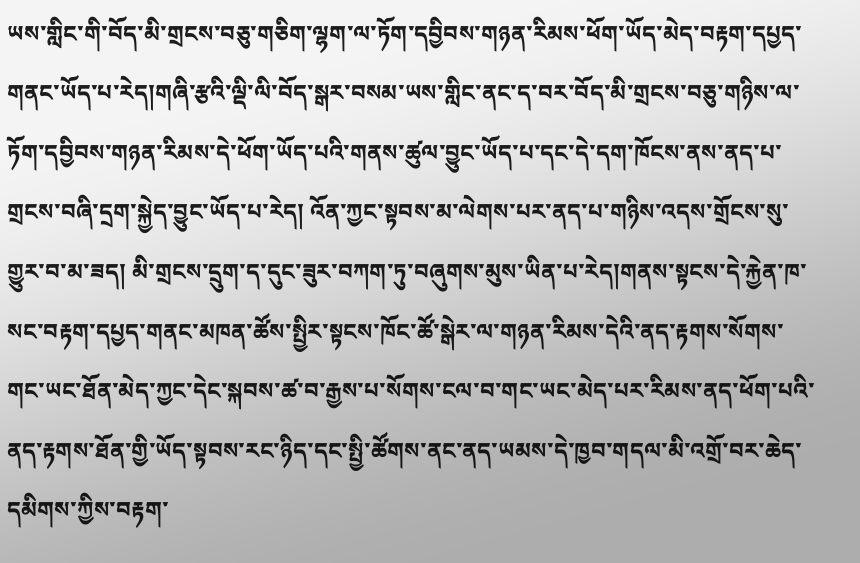ཡས་གླིང་གི་བོད་མི་གྲངས་བཅུ་གཅིག་ལྷག་ལ་ཏོག་དབྱིབས་གཉན་རིམས་ཕོག་ཡོད་མེད་བརྟག་དཔྱད་གནང་ཡོད་པ་རེད།གཞི་རྩའི་ལྡི་ལི་བོད་སྒར་བསམ་ཡས་གླིང་ནང་ད་བར་བོད་མི་གྲངས་བཅུ་གཉིས་ལ་ཏོག་དབྱིབས་གཉན་རིམས་དེ་ཕོག་ཡོད་པའི་གནས་ཚུལ་བྱུང་ཡོད་པ་དང་དེ་དག་ཁོངས་ནས་ནད་པ་གྲངས་བཞི་དྲག་སྐྱེད་བྱུང་ཡོད་པ་རེད། འོན་ཀྱང་སྟབས་མ་ལེགས་པར་ནད་པ་གཉིས་འདས་གྲོངས་སུ་གྱུར་བ་མ་ཟད། མི་གྲངས་དྲུག་ད་དུང་ཟུར་བཀག་ཏུ་བཞུགས་མུས་ཡིན་པ་རེད།གནས་སྟངས་དེ་རྐྱེན་ཁ་སང་བརྟག་དཔྱད་གནང་མཁན་ཚོས་སྤྱིར་སྟངས་ཁོང་ཚོ་སྒེར་ལ་གཉན་རིམས་དེའི་ནད་རྟགས་སོགས་གང་ཡང་ཐོན་མེད་ཀྱང་དེང་སྐབས་ཚ་བ་རྒྱས་པ་སོགས་ངལ་བ་གང་ཡང་མེད་པར་རིམས་ནད་ཕོག་པའི་ནད་རྟགས་ཐོན་གྱི་ཡོད་སྟབས་རང་ཉིད་དང་སྤྱི་ཚོགས་ནང་ནད་ཡམས་དེ་ཁྱབ་གདལ་མི་འགྲོ་བར་ཆེད་དམིགས་ཀྱིས་བརྟག་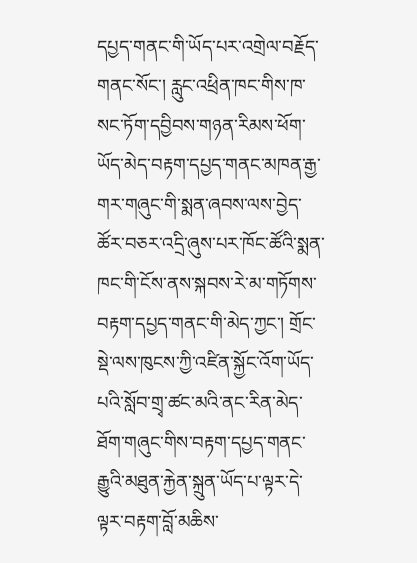དཔྱད་གནང་གི་ཡོད་པར་འགྲེལ་བརྗོད་གནང་སོང་། རླུང་འཕྲིན་ཁང་གིས་ཁ་སང་ཏོག་དབྱིབས་གཉན་རིམས་ཕོག་ཡོད་མེད་བརྟག་དཔྱད་གནང་མཁན་རྒྱ་གར་གཞུང་གི་སྨན་ཞབས་ལས་བྱེད་ཚོར་བཅར་འདྲི་ཞུས་པར་ཁོང་ཚོའི་སྨན་ཁང་གི་ངོས་ནས་སྐབས་རེ་མ་གཏོགས་བརྟག་དཔྱད་གནང་གི་མེད་ཀྱང་། གྲོང་སྡེ་ལས་ཁུངས་ཀྱི་འཛིན་སྐྱོང་འོག་ཡོད་པའི་སློབ་གྲྭ་ཚང་མའི་ནང་རིན་མེད་ཐོག་གཞུང་གིས་བརྟག་དཔྱད་གནང་རྒྱུའི་མཐུན་རྐྱེན་སྐྲུན་ཡོད་པ་ལྟར་དེ་ལྟར་བརྟག་བློ་མཆིས་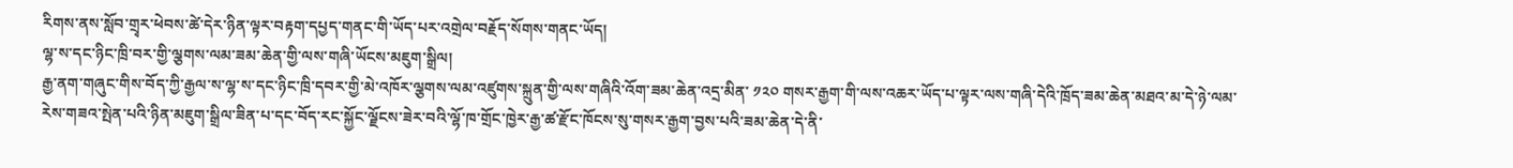རིགས་ནས་སློབ་གྲྭར་ཕེབས་ཚེ་དེར་ཉིན་ལྟར་བརྟག་དཔྱད་གནང་གི་ཡོད་པར་འགྲེལ་བརྗོད་སོགས་གནང་ཡོད།
ལྷ་ས་དང་ཉིང་ཁྲི་བར་གྱི་ལྕགས་ལམ་ཟམ་ཆེན་གྱི་ལས་གཞི་ཡོངས་མཇུག་སྒྲིལ།
རྒྱ་ནག་གཞུང་གིས་བོད་ཀྱི་རྒྱལ་ས་ལྷ་ས་དང་ཉིང་ཁྲི་དབར་གྱི་མེ་འཁོར་ལྕགས་ལམ་འཛུགས་སྐྲུན་གྱི་ལས་གཞིའི་འོག་ཟམ་ཆེན་འདྲ་མིན་ ༡༢༠ གསར་རྒྱག་གི་ལས་འཆར་ཡོད་པ་ལྟར་ལས་གཞི་དེའི་ཁྲོད་ཟམ་ཆེན་མཐའ་མ་དེ་ཉེ་ལམ་རེས་གཟའ་སྤེན་པའི་ཉིན་མཇུག་སྒྲིལ་ཟིན་པ་དང་བོད་རང་སྐྱོང་ལྗོངས་ཟེར་བའི་ལྷོ་ཁ་གྲོང་ཁྱེར་རྒྱ་ཚ་རྫོང་ཁོངས་སུ་གསར་རྒྱག་བྱས་པའི་ཟམ་ཆེན་དེ་ནི་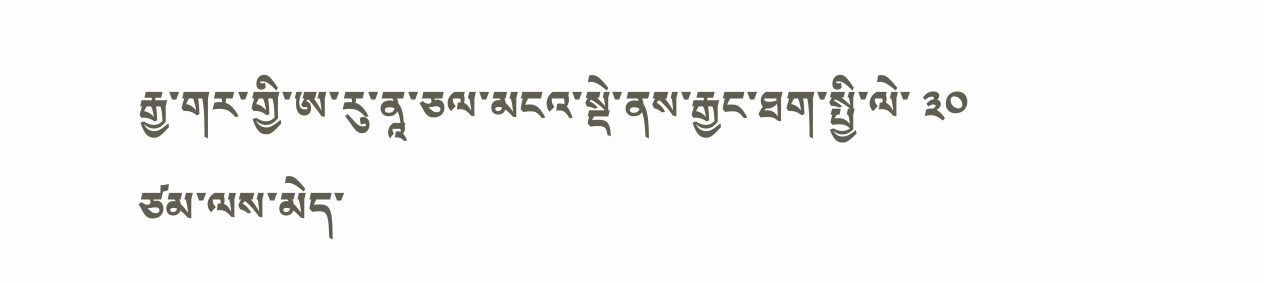རྒྱ་གར་གྱི་ཨ་རུ་ནཱ་ཅལ་མངའ་སྡེ་ནས་རྒྱང་ཐག་སྤྱི་ལེ་ ༣༠ ཙམ་ལས་མེད་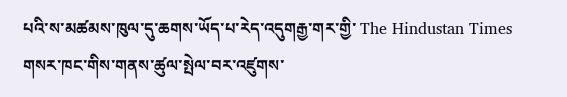པའི་ས་མཚམས་ཁུལ་དུ་ཆགས་ཡོད་པ་རེད་འདུགརྒྱ་གར་གྱི་ The Hindustan Times གསར་ཁང་གིས་གནས་ཚུལ་སྤེལ་བར་འཛུགས་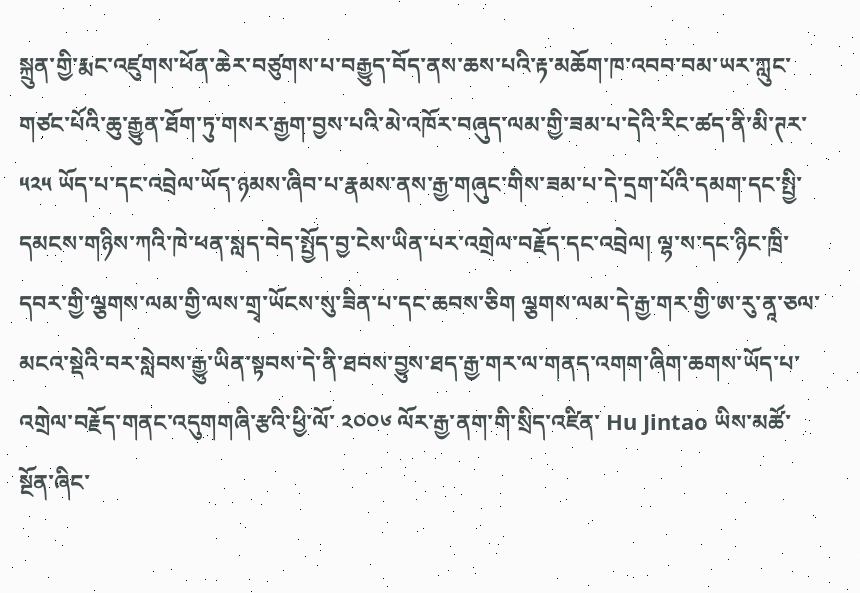སྐྲུན་གྱི་རྨང་འཛུགས་ཕོན་ཆེར་བཙུགས་པ་བརྒྱུད་བོད་ནས་ཆས་པའི་རྟ་མཆོག་ཁ་འབབ་བམ་ཡར་ཀླུང་གཙང་པོའི་ཆུ་རྒྱུན་ཐོག་ཏུ་གསར་རྒྱག་བྱས་པའི་མེ་འཁོར་བཞུད་ལམ་གྱི་ཟམ་པ་དེའི་རིང་ཚད་ནི་མི་ཊར་ ༥༢༥ ཡོད་པ་དང་འབྲེལ་ཡོད་ཉམས་ཞིབ་པ་རྣམས་ནས་རྒྱ་གཞུང་གིས་ཟམ་པ་དེ་དྲག་པོའི་དམག་དང་སྤྱི་དམངས་གཉིས་ཀའི་ཁེ་ཕན་སླད་བེད་སྤྱོད་བྱ་ངེས་ཡིན་པར་འགྲེལ་བརྗོད་དང་འབྲེལ། ལྷ་ས་དང་ཉིང་ཁྲི་དབར་གྱི་ལྕགས་ལམ་གྱི་ལས་གྲྭ་ཡོངས་སུ་ཟིན་པ་དང་ཆབས་ཅིག ལྕགས་ལམ་དེ་རྒྱ་གར་གྱི་ཨ་རུ་ནཱ་ཅལ་མངའ་སྡེའི་བར་སླེབས་རྒྱུ་ཡིན་སྟབས་དེ་ནི་ཐབས་བྱུས་ཐད་རྒྱ་གར་ལ་གནད་འགག་ཞིག་ཆགས་ཡོད་པ་འགྲེལ་བརྗོད་གནང་འདུགགཞི་རྩའི་ཕྱི་ལོ་ ༢༠༠༦ ལོར་རྒྱ་ནག་གི་སྲིད་འཛིན་ Hu Jintao ཡིས་མཚོ་སྔོན་ཞིང་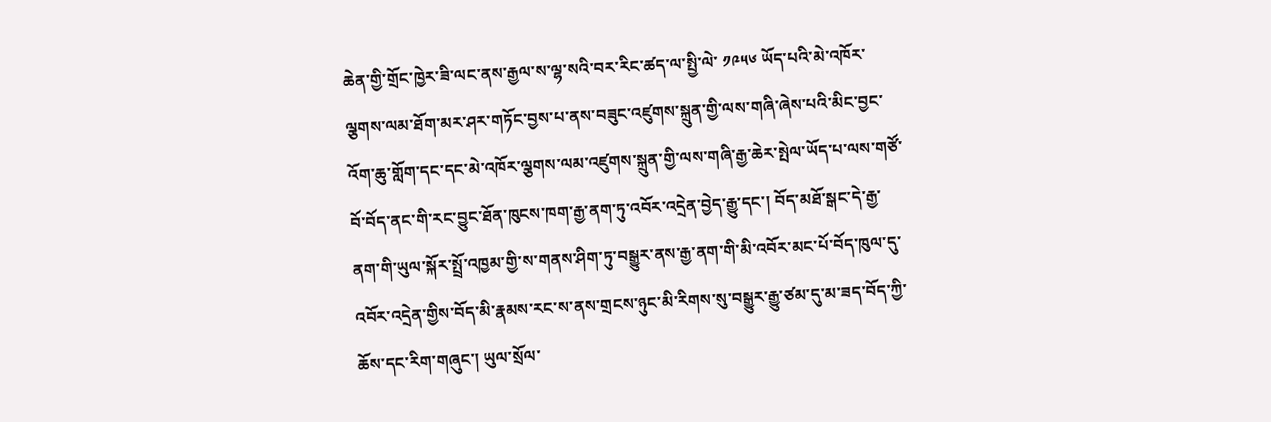ཆེན་གྱི་གྲོང་ཁྱེར་ཟི་ལང་ནས་རྒྱལ་ས་ལྷ་སའི་བར་རིང་ཚད་ལ་སྤྱི་ལེ་ ༡༩༥༦ ཡོད་པའི་མེ་འཁོར་ལྕགས་ལམ་ཐོག་མར་ཤར་གཏོང་བྱས་པ་ནས་བཟུང་འཛུགས་སྐྲུན་གྱི་ལས་གཞི་ཞེས་པའི་མིང་བྱང་འོག་ཆུ་གློག་དང་དང་མེ་འཁོར་ལྕགས་ལམ་འཛུགས་སྐྲུན་གྱི་ལས་གཞི་རྒྱ་ཆེར་སྤེལ་ཡོད་པ་ལས་གཙོ་བོ་བོད་ནང་གི་རང་བྱུང་ཐོན་ཁུངས་ཁག་རྒྱ་ནག་ཏུ་འབོར་འདྲེན་བྱེད་རྒྱུ་དང་། བོད་མཐོ་སྒང་དེ་རྒྱ་ནག་གི་ཡུལ་སྐོར་སྤྲོ་འཁྱམ་གྱི་ས་གནས་ཤིག་ཏུ་བསྒྱུར་ནས་རྒྱ་ནག་གི་མི་འབོར་མང་པོ་བོད་ཁུལ་དུ་འབོར་འདྲེན་གྱིས་བོད་མི་རྣམས་རང་ས་ནས་གྲངས་ཉུང་མི་རིགས་སུ་བསྒྱུར་རྒྱུ་ཙམ་དུ་མ་ཟད་བོད་ཀྱི་ཆོས་དང་རིག་གཞུང་། ཡུལ་སྲོལ་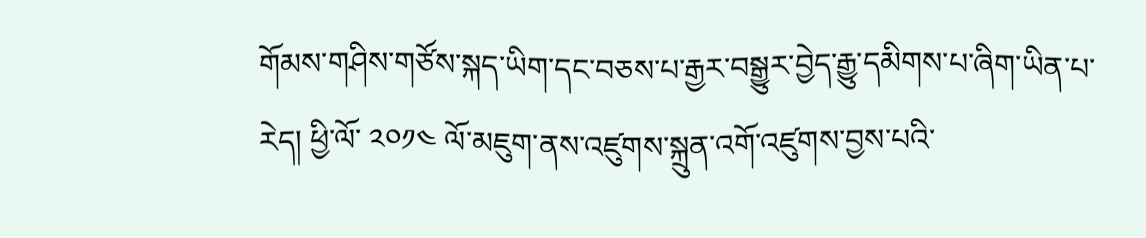གོམས་གཤིས་གཙོས་སྐད་ཡིག་དང་བཅས་པ་རྒྱར་བསྒྱུར་བྱེད་རྒྱུ་དམིགས་པ་ཞིག་ཡིན་པ་རེད། ཕྱི་ལོ་ ༢༠༡༤ ལོ་མཇུག་ནས་འཛུགས་སྐྲུན་འགོ་འཛུགས་བྱས་པའི་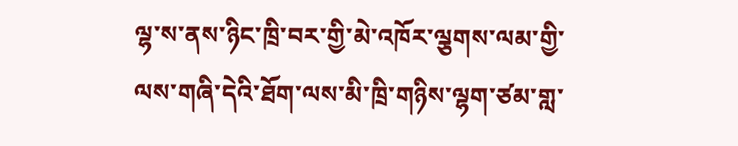ལྷ་ས་ནས་ཉིང་ཁྲི་བར་གྱི་མེ་འཁོར་ལྕགས་ལམ་གྱི་ལས་གཞི་དེའི་ཐོག་ལས་མི་ཁྲི་གཉིས་ལྷག་ཙམ་གླ་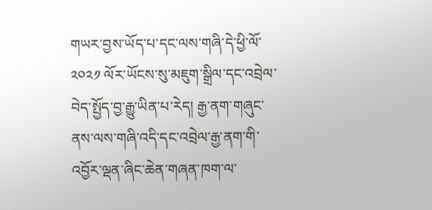གཡར་བྱས་ཡོད་པ་དང་ལས་གཞི་དེ་ཕྱི་ལོ་ ༢༠༢༡ ལོར་ཡོངས་སུ་མཇུག་སྒྲིལ་དང་འབྲེལ་བེད་སྤྱོད་བྱ་རྒྱུ་ཡིན་པ་རེད། རྒྱ་ནག་གཞུང་ནས་ལས་གཞི་འདི་དང་འབྲེལ་རྒྱ་ནག་གི་འབྱོར་ལྡན་ཞིང་ཆེན་གཞན་ཁག་ལ་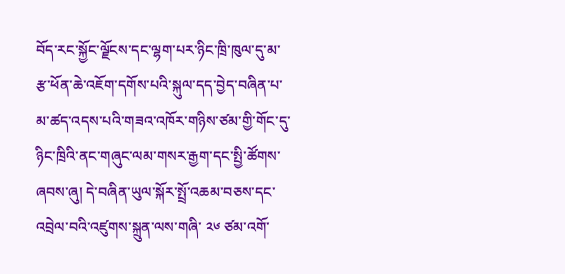བོད་རང་སྐྱོང་ལྗོངས་དང་ལྷག་པར་ཉིང་ཁྲི་ཁུལ་དུ་མ་རྩ་ཕོན་ཆེ་འཇོག་དགོས་པའི་སྐུལ་དད་བྱེད་བཞིན་པ་མ་ཚད་འདས་པའི་གཟའ་འཁོར་གཉིས་ཙམ་གྱི་གོང་དུ་ཉིང་ཁྲིའི་ནང་གཞུང་ལམ་གསར་རྒྱག་དང་སྤྱི་ཚོགས་ཞབས་ཞུ། དེ་བཞིན་ཡུལ་སྐོར་སྤྲོ་འཆམ་བཅས་དང་འབྲེལ་བའི་འཛུགས་སྐྲུན་ལས་གཞི་ ༢༦ ཙམ་འགོ་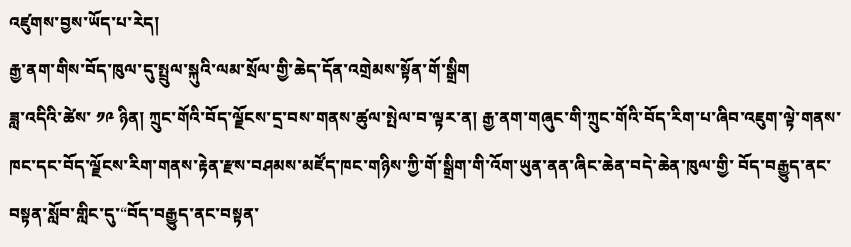འཛུགས་བྱས་ཡོད་པ་རེད།
རྒྱ་ནག་གིས་བོད་ཁུལ་དུ་སྤྲུལ་སྐུའི་ལམ་སྲོལ་གྱི་ཆེད་དོན་འགྲེམས་སྟོན་གོ་སྒྲིག
ཟླ་འདིའི་ཚེས་ ༡༩ ཉིན། ཀྲུང་གོའི་བོད་ལྗོངས་དྲ་བས་གནས་ཚུལ་སྤེལ་བ་ལྟར་ན། རྒྱ་ནག་གཞུང་གི་ཀྲུང་གོའི་བོད་རིག་པ་ཞིབ་འཇུག་ལྟེ་གནས་ཁང་དང་བོད་ལྗོངས་རིག་གནས་རྟེན་རྫས་བཤམས་མཛོད་ཁང་གཉིས་ཀྱི་གོ་སྒྲིག་གི་འོག་ཡུན་ནན་ཞིང་ཆེན་བདེ་ཆེན་ཁུལ་གྱི་ བོད་བརྒྱུད་ནང་བསྟན་སློབ་གླིང་དུ་“བོད་བརྒྱུད་ནང་བསྟན་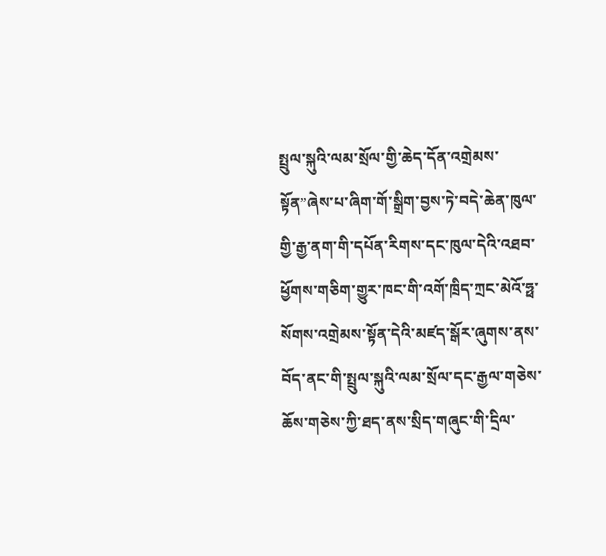སྤྲུལ་སྐུའི་ལམ་སྲོལ་གྱི་ཆེད་དོན་འགྲེམས་སྟོན”ཞེས་པ་ཞིག་གོ་སྒྲིག་བྱས་ཏེ་བདེ་ཆེན་ཁུལ་གྱི་རྒྱ་ནག་གི་དཔོན་རིགས་དང་ཁུལ་དེའི་འཐབ་ཕྱོགས་གཅིག་གྱུར་ཁང་གི་འགོ་ཁྲིད་ཀྲང་མེའོ་ཧྥ་སོགས་འགྲེམས་སྟོན་དེའི་མཛད་སྒོར་ཞུགས་ནས་བོད་ནང་གི་སྤྲུལ་སྐུའི་ལམ་སྲོལ་དང་རྒྱལ་གཅེས་ཆོས་གཅེས་ཀྱི་ཐད་ནས་སྲིད་གཞུང་གི་དྲིལ་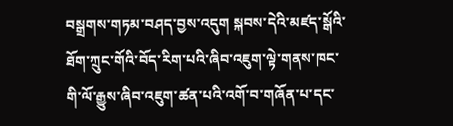བསྒྲགས་གཏམ་བཤད་བྱས་འདུག སྐབས་དེའི་མཛད་སྒོའི་ཐོག་ཀྲུང་གོའི་བོད་རིག་པའི་ཞིབ་འཇུག་ལྟེ་གནས་ཁང་གི་ལོ་རྒྱུས་ཞིབ་འཇུག་ཚན་པའི་འགོ་བ་གཞོན་པ་དང་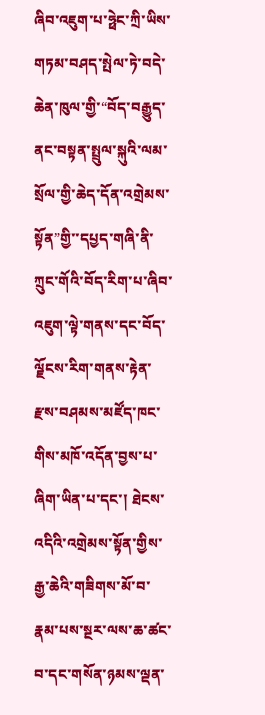ཞིབ་འཇུག་པ་ཧྥེང་ཀྲི་ཡིས་གཏམ་བཤད་སྤེལ་ཏེ་བདེ་ཆེན་ཁུལ་གྱི་“བོད་བརྒྱུད་ནང་བསྟན་སྤྲུལ་སྐུའི་ལམ་སྲོལ་གྱི་ཆེད་དོན་འགྲེམས་སྟོན”གྱི་་དཔྱད་གཞི་ནི་ཀྲུང་གོའི་བོད་རིག་པ་ཞིབ་འཇུག་ལྟེ་གནས་དང་བོད་ལྗོངས་རིག་གནས་རྟེན་རྫས་བཤམས་མཛོད་ཁང་གིས་མཁོ་འདོན་བྱས་པ་ཞིག་ཡིན་པ་དང་། ཐེངས་འདིའི་འགྲེམས་སྟོན་གྱིས་རྒྱ་ཆེའི་གཟིགས་མོ་བ་རྣམ་པས་སྔར་ལས་ཆ་ཚང་བ་དང་གསོན་ཉམས་ལྡན་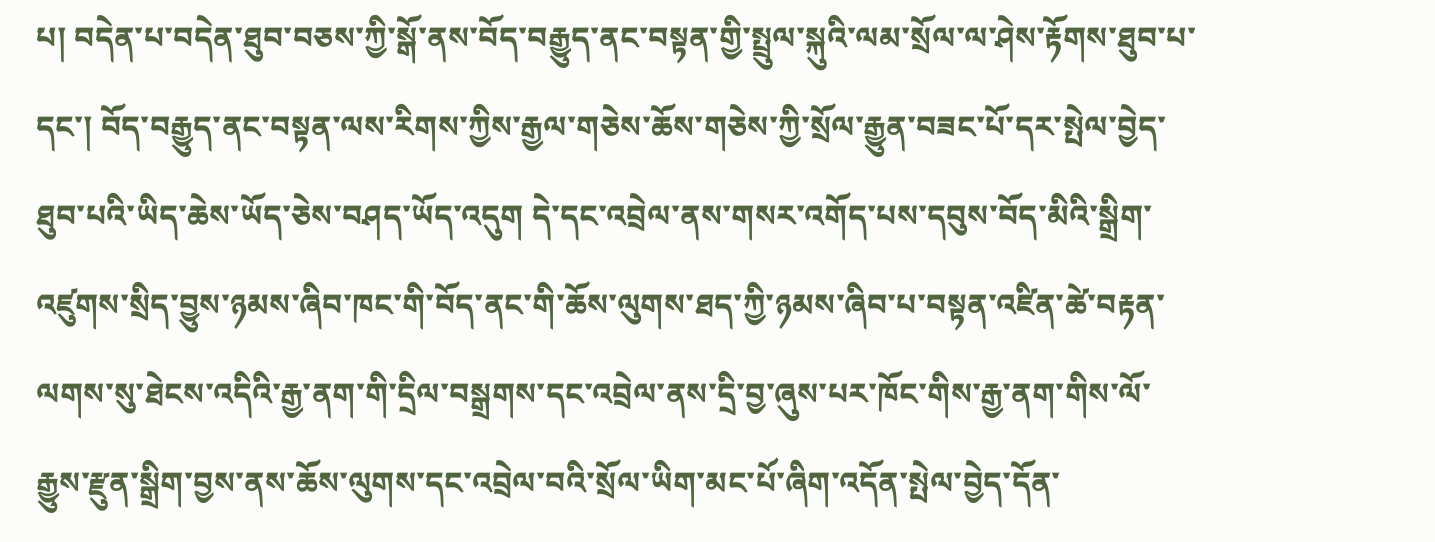པ། བདེན་པ་བདེན་ཐུབ་བཅས་ཀྱི་སྒོ་ནས་བོད་བརྒྱུད་ནང་བསྟན་གྱི་སྤྲུལ་སྐུའི་ལམ་སྲོལ་ལ་ཤེས་རྟོགས་ཐུབ་པ་དང་། བོད་བརྒྱུད་ནང་བསྟན་ལས་རིགས་ཀྱིས་རྒྱལ་གཅེས་ཆོས་གཅེས་ཀྱི་སྲོལ་རྒྱུན་བཟང་པོ་དར་སྤེལ་བྱེད་ཐུབ་པའི་ཡིད་ཆེས་ཡོད་ཅེས་བཤད་ཡོད་འདུག དེ་དང་འབྲེལ་ནས་གསར་འགོད་པས་དབུས་བོད་མིའི་སྒྲིག་འཛུགས་སྲིད་བྱུས་ཉམས་ཞིབ་ཁང་གི་བོད་ནང་གི་ཆོས་ལུགས་ཐད་ཀྱི་ཉམས་ཞིབ་པ་བསྟན་འཛིན་ཚེ་བརྟན་ལགས་སུ་ཐེངས་འདིའི་རྒྱ་ནག་གི་དྲིལ་བསྒྲགས་དང་འབྲེལ་ནས་དྲི་བྱ་ཞུས་པར་ཁོང་གིས་རྒྱ་ནག་གིས་ལོ་རྒྱུས་རྫུན་སྒྲིག་བྱས་ནས་ཆོས་ལུགས་དང་འབྲེལ་བའི་སྲོལ་ཡིག་མང་པོ་ཞིག་འདོན་སྤེལ་བྱེད་དོན་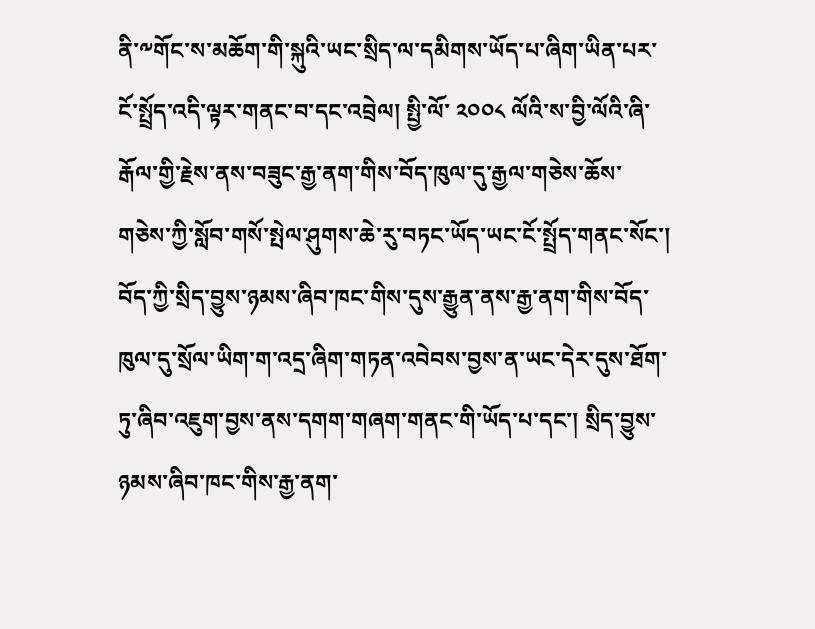ནི་༸གོང་ས་མཆོག་གི་སྐུའི་ཡང་སྲིད་ལ་དམིགས་ཡོད་པ་ཞིག་ཡིན་པར་ངོ་སྤྲོད་འདི་ལྟར་གནང་བ་དང་འབྲེལ། སྤྱི་ལོ་ ༢༠༠༨ ལོའི་ས་བྱི་ལོའི་ཞི་རྒོལ་གྱི་རྗེས་ནས་བཟུང་རྒྱ་ནག་གིས་བོད་ཁུལ་དུ་རྒྱལ་གཅེས་ཆོས་གཅེས་ཀྱི་སློབ་གསོ་སྤེལ་ཤུགས་ཆེ་རུ་བཏང་ཡོད་ཡང་ངོ་སྤྲོད་གནང་སོང་། བོད་ཀྱི་སྲིད་བྱུས་ཉམས་ཞིབ་ཁང་གིས་དུས་རྒྱུན་ནས་རྒྱ་ནག་གིས་བོད་ཁུལ་དུ་སྲོལ་ཡིག་ག་འདྲ་ཞིག་གཏན་འབེབས་བྱས་ན་ཡང་དེར་དུས་ཐོག་ཏུ་ཞིབ་འཇུག་བྱས་ནས་དགག་གཞག་གནང་གི་ཡོད་པ་དང་། སྲིད་བྱུས་ཉམས་ཞིབ་ཁང་གིས་རྒྱ་ནག་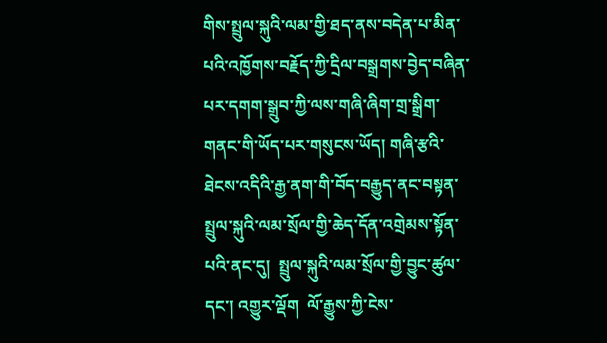གིས་སྤྲུལ་སྐུའི་ལམ་གྱི་ཐད་ནས་བདེན་པ་མིན་པའི་འཁྱོགས་བརྗོད་ཀྱི་དྲིལ་བསྒྲགས་བྱེད་བཞིན་པར་དགག་སྒྲུབ་ཀྱི་ལས་གཞི་ཞིག་གྲ་སྒྲིག་གནང་གི་ཡོད་པར་གསུངས་ཡོད། གཞི་རྩའི་ཐེངས་འདིའི་རྒྱ་ནག་གི་བོད་བརྒྱུད་ནང་བསྟན་སྤྲུལ་སྐུའི་ལམ་སྲོལ་གྱི་ཆེད་དོན་འགྲེམས་སྟོན་པའི་ནང་དུ།  སྤྲུལ་སྐུའི་ལམ་སྲོལ་གྱི་བྱུང་ཚུལ་དང་། འགྱུར་ལྡོག  ལོ་རྒྱུས་ཀྱི་ངེས་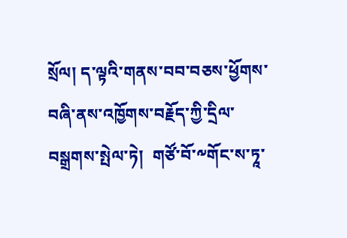སྲོལ། ད་ལྟའི་གནས་བབ་བཅས་ཕྱོགས་བཞི་ནས་འཁྱོགས་བརྗོད་ཀྱི་དྲིལ་བསྒྲགས་སྤེལ་ཏེ།  གཙོ་བོ་༸གོང་ས་ཏཱ་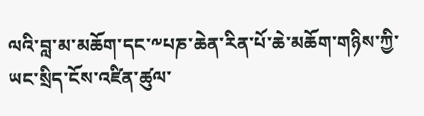ལའི་བླ་མ་མཆོག་དང་༸པཎ་ཆེན་རིན་པོ་ཆེ་མཆོག་གཉིས་ཀྱི་ཡང་སྲིད་ངོས་འཛིན་ཚུལ་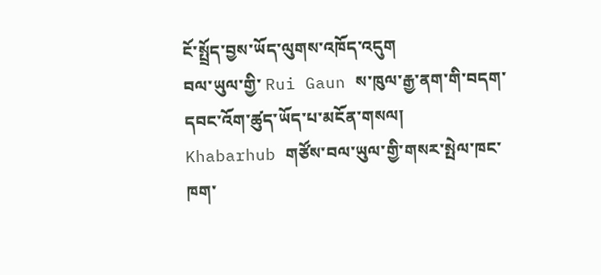ངོ་སྤྲོད་བྱས་ཡོད་ལུགས་འཁོད་འདུག
བལ་ཡུལ་གྱི་ Rui Gaun ས་ཁུལ་རྒྱ་ནག་གི་བདག་དབང་འོག་ཚུད་ཡོད་པ་མངོན་གསལ།
Khabarhub གཙོས་བལ་ཡུལ་གྱི་གསར་སྤེལ་ཁང་ཁག་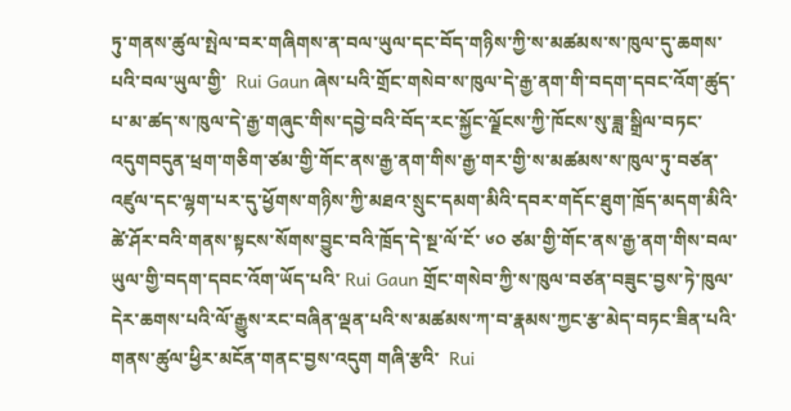ཏུ་གནས་ཚུལ་སྤེལ་བར་གཞིགས་ན་བལ་ཡུལ་དང་བོད་གཉིས་ཀྱི་ས་མཚམས་ས་ཁུལ་དུ་ཆགས་པའི་བལ་ཡུལ་གྱི་  Rui Gaun ཞེས་པའི་གྲོང་གསེབ་ས་ཁུལ་དེ་རྒྱ་ནག་གི་བདག་དབང་འོག་ཚུད་པ་མ་ཚད་ས་ཁུལ་དེ་རྒྱ་གཞུང་གིས་དབྱེ་བའི་བོད་རང་སྐྱོང་ལྗོངས་ཀྱི་ཁོངས་སུ་ཟླ་སྒྲིལ་བཏང་འདུགབདུན་ཕྲག་གཅིག་ཙམ་གྱི་གོང་ནས་རྒྱ་ནག་གིས་རྒྱ་གར་གྱི་ས་མཚམས་ས་ཁུལ་ཏུ་བཙན་འཛུལ་དང་ལྷག་པར་དུ་ཕྱོགས་གཉིས་ཀྱི་མཐའ་སྲུང་དམག་མིའི་དབར་གདོང་ཐུག་ཁྲོད་མདག་མིའི་ཚེ་ཤོར་བའི་གནས་སྟངས་སོགས་བྱུང་བའི་ཁྲོད་དེ་སྔ་ལོ་ངོ་ ༦༠ ཙམ་གྱི་གོང་ནས་རྒྱ་ནག་གིས་བལ་ཡུལ་གྱི་བདག་དབང་འོག་ཡོད་པའི་ Rui Gaun གྲོང་གསེབ་ཀྱི་ས་ཁུལ་བཙན་བཟུང་བྱས་ཏེ་ཁུལ་དེར་ཆགས་པའི་ལོ་རྒྱུས་རང་བཞིན་ལྡན་པའི་ས་མཚམས་ཀ་བ་རྣམས་ཀྱང་རྩ་མེད་བཏང་ཟིན་པའི་གནས་ཚུལ་ཕྱིར་མངོན་གནང་བྱས་འདུག གཞི་རྩའི་  Rui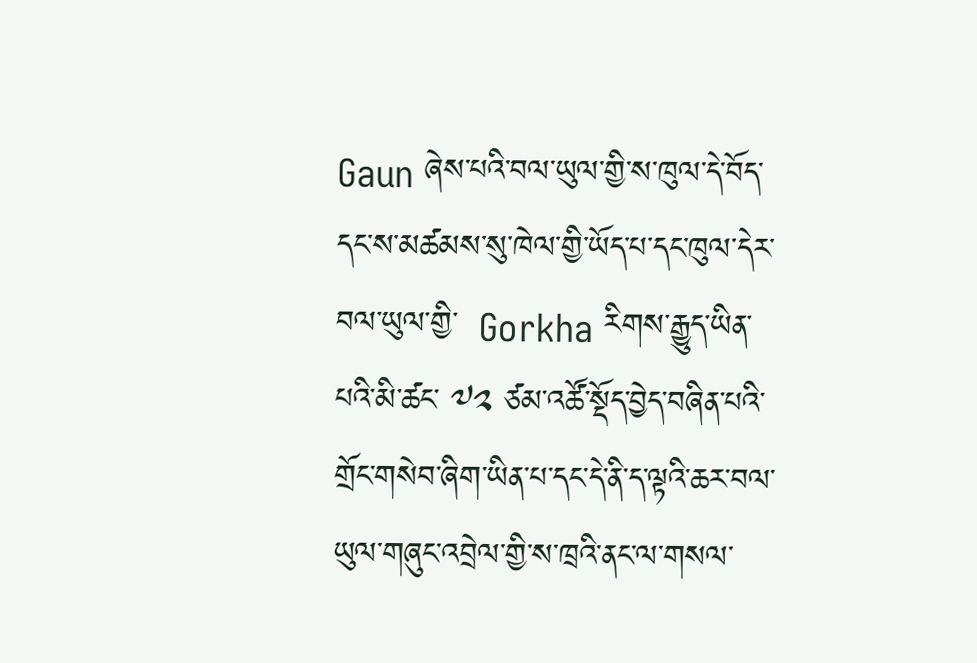Gaun ཞེས་པའི་བལ་ཡུལ་གྱི་ས་ཁུལ་དེ་བོད་དང་ས་མཚམས་སུ་ཁེལ་གྱི་ཡོད་པ་དང་ཁུལ་དེར་བལ་ཡུལ་གྱི་  Gorkha རིགས་རྒྱུད་ཡིན་པའི་མི་ཚང་ ༧༢ ཙམ་འཚོ་སྡོད་བྱེད་བཞིན་པའི་གྲོང་གསེབ་ཞིག་ཡིན་པ་དང་དེ་ནི་ད་ལྟའི་ཆར་བལ་ཡུལ་གཞུང་འབྲེལ་གྱི་ས་ཁྲའི་ནང་ལ་གསལ་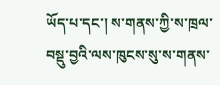ཡོད་པ་དང་། ས་གནས་ཀྱི་ས་ཁྲལ་བསྡུ་བྱའི་ལས་ཁུངས་སུ་ས་གནས་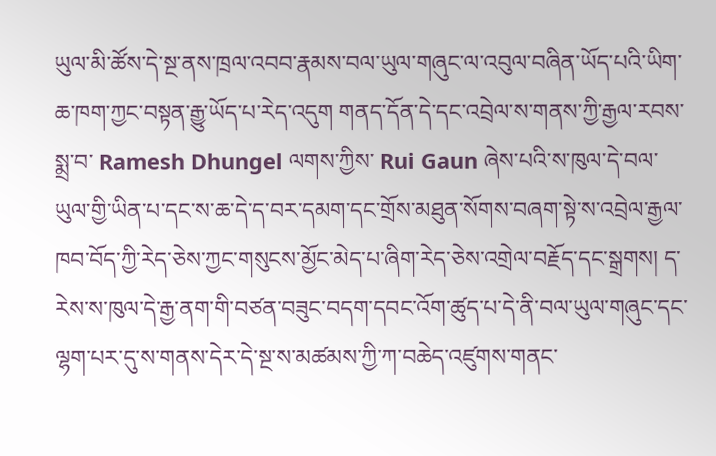ཡུལ་མི་ཚོས་དེ་སྔ་ནས་ཁྲལ་འབབ་རྣམས་བལ་ཡུལ་གཞུང་ལ་འབུལ་བཞིན་ཡོད་པའི་ཡིག་ཆ་ཁག་ཀྱང་བསྟན་རྒྱུ་ཡོད་པ་རེད་འདུག གནད་དོན་དེ་དང་འབྲེལ་ས་གནས་ཀྱི་རྒྱལ་རབས་སྨྲ་བ་ Ramesh Dhungel ལགས་ཀྱིས་ Rui Gaun ཞེས་པའི་ས་ཁུལ་དེ་བལ་ཡུལ་གྱི་ཡིན་པ་དང་ས་ཆ་དེ་ད་བར་དམག་དང་གྲོས་མཐུན་སོགས་བཞག་སྟེ་ས་འབྲེལ་རྒྱལ་ཁབ་བོད་ཀྱི་རེད་ཅེས་ཀྱང་གསུངས་མྱོང་མེད་པ་ཞིག་རེད་ཅེས་འགྲེལ་བརྗོད་དང་སྒྲགས། ད་རེས་ས་ཁུལ་དེ་རྒྱ་ནག་གི་བཙན་བཟུང་བདག་དབང་འོག་ཚུད་པ་དེ་ནི་བལ་ཡུལ་གཞུང་དང་ལྷག་པར་དུ་ས་གནས་དེར་དེ་སྔ་ས་མཚམས་ཀྱི་ཀ་བཆེད་འཛུགས་གནང་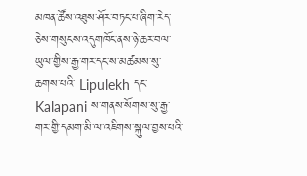མཁན་ཚོས་འཐུས་ཤོར་བཏང་པ་ཞིག་རེད་ཅེས་གསུངས་འདུགཁོང་ནས་ཉེ་ཆར་བལ་ཡུལ་གྱིས་རྒྱ་གར་དང་ས་མཚམས་སུ་ཆགས་པའི་ Lipulekh དང་ Kalapani ས་གནས་སོགས་སུ་རྒྱ་གར་གྱི་དམག་མི་ལ་འཇིགས་སྐུལ་བྱས་པའི་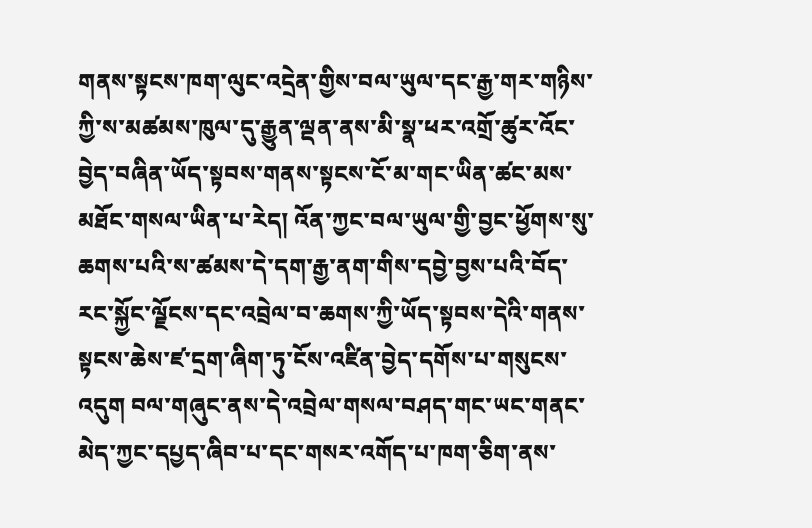གནས་སྟངས་ཁག་ལུང་འདྲེན་གྱིས་བལ་ཡུལ་དང་རྒྱ་གར་གཉིས་ཀྱི་ས་མཚམས་ཁུལ་དུ་རྒྱུན་ལྡན་ནས་མི་སྣ་ཕར་འགྲོ་ཚུར་འོང་བྱེད་བཞིན་ཡོད་སྟབས་གནས་སྟངས་ངོ་མ་གང་ཡིན་ཚང་མས་མཐོང་གསལ་ཡིན་པ་རེད། འོན་ཀྱང་བལ་ཡུལ་གྱི་བྱང་ཕྱོགས་སུ་ཆགས་པའི་ས་ཚམས་དེ་དག་རྒྱ་ནག་གིས་དབྱེ་བྱས་པའི་བོད་རང་སྐྱོང་ལྗོངས་དང་འབྲེལ་བ་ཆགས་ཀྱི་ཡོད་སྟབས་དེའི་གནས་སྟངས་ཆེས་ཛ་དྲག་ཞིག་ཏུ་ངོས་འཛིན་བྱེད་དགོས་པ་གསུངས་འདུག བལ་གཞུང་ནས་དེ་འབྲེལ་གསལ་བཤད་གང་ཡང་གནང་མེད་ཀྱང་དཔྱད་ཞིབ་པ་དང་གསར་འགོད་པ་ཁག་ཅིག་ནས་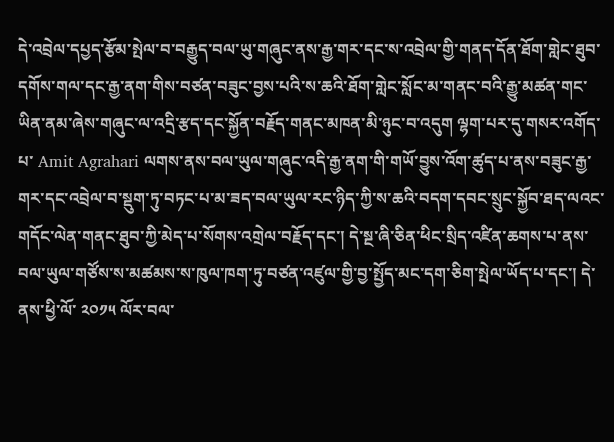དེ་འབྲེལ་དཔྱད་རྩོམ་སྤེལ་བ་བརྒྱུད་བལ་ཡུ་གཞུང་ནས་རྒྱ་གར་དང་ས་འབྲེལ་གྱི་གནད་དོན་ཐོག་གླེང་ཐུབ་དགོས་གལ་དང་རྒྱ་ནག་གིས་བཙན་བཟུང་བྱས་པའི་ས་ཆའི་ཐོག་གླེང་སློང་མ་གནང་བའི་རྒྱུ་མཚན་གང་ཡིན་ནམ་ཞེས་གཞུང་ལ་འདྲི་རྩད་དང་སྐྱོན་བརྗོད་གནང་མཁན་མི་ཉུང་བ་འདུག ལྷག་པར་དུ་གསར་འགོད་པ་ Amit Agrahari ལགས་ནས་བལ་ཡུལ་གཞུང་འདི་རྒྱ་ནག་གི་གཡོ་བྱུས་འོག་ཚུད་པ་ནས་བཟུང་རྒྱ་གར་དང་འབྲེལ་བ་སྡུག་ཏུ་བཏང་པ་མ་ཟད་བལ་ཡུལ་རང་ཉིད་ཀྱི་ས་ཆའི་བདག་དབང་སྲུང་སྐྱོབ་ཐད་ལའང་གདོང་ལེན་གནང་ཐུབ་ཀྱི་མེད་པ་སོགས་འགྲེལ་བརྗོད་དང་། དེ་སྔ་ཞི་ཅིན་ཕིང་སྲིད་འཛིན་ཆགས་པ་ནས་བལ་ཡུལ་གཙོས་ས་མཚམས་ས་ཁུལ་ཁག་ཏུ་བཙན་འཛུལ་གྱི་བྱ་སྤྱོད་མང་དག་ཅིག་སྤེལ་ཡོད་པ་དང་། དེ་ནས་ཕྱི་ལོ་ ༢༠༡༥ ལོར་བལ་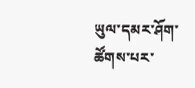ཡུལ་དམར་ཤོག་ཚོགས་པར་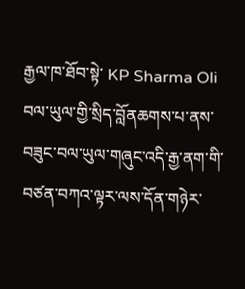རྒྱལ་ཁ་ཐོབ་སྟེ་ KP Sharma Oli བལ་ཡུལ་གྱི་སྲིད་བློནཆགས་པ་ནས་བཟུང་བལ་ཡུལ་གཞུང་འདི་རྒྱ་ནག་གི་བཙན་བཀའ་ལྟར་ལས་དོན་གཉེར་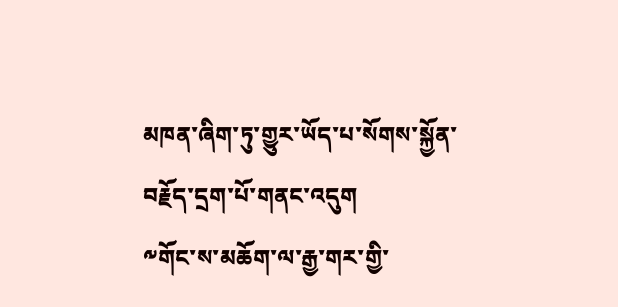མཁན་ཞིག་ཏུ་གྱུར་ཡོད་པ་སོགས་སྐྱོན་བརྗོད་དྲག་པོ་གནང་འདུག
༸གོང་ས་མཆོག་ལ་རྒྱ་གར་གྱི་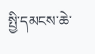སྤྱི་དམངས་ཆེ་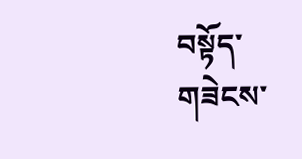བསྟོད་གཟེངས་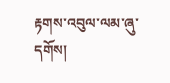རྟགས་འབུལ་ལམ་ཞུ་དགོས།